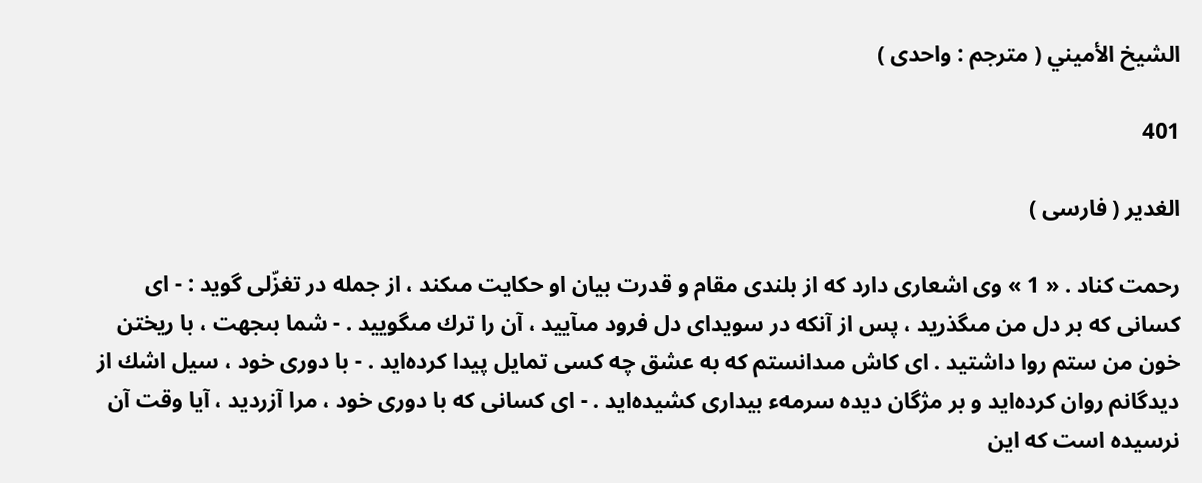الشيخ الأميني ( مترجم : واحدى )

401

الغدير ( فارسى )

رحمت كناد . « 1 » وى اشعارى دارد كه از بلندى مقام و قدرت بيان او حكايت مىكند ، از جمله در تغزّلى گويد : - اى كسانى كه بر دل من مىگذريد ، پس از آنكه در سويداى دل فرود مىآييد ، آن را ترك مىگوييد . - شما بىجهت ، با ريختن خون من ستم روا داشتيد . اى كاش مىدانستم كه به عشق چه كسى تمايل پيدا كرده‌ايد . - با دورى خود ، سيل اشك از ديدگانم روان كرده‌ايد و بر مژگان ديده سرمهء بيدارى كشيده‌ايد . - اى كسانى كه با دورى خود ، مرا آزرديد ، آيا وقت آن نرسيده است كه اين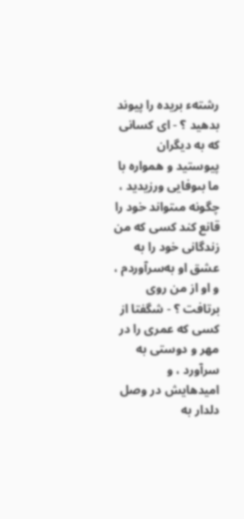رشتهء بريده را پيوند بدهيد ؟ - اى كسانى كه به ديگران پيوستيد و همواره با ما بىوفايى ورزيديد ، چگونه مىتواند خود را قانع كند كسى كه من زندگانى خود را به عشق او به‌سرآوردم ، و او از من روى برتافت ؟ - شگفتا از كسى كه عمرى را در مهر و دوستى به سرآورد ، و اميدهايش در وصل دلدار به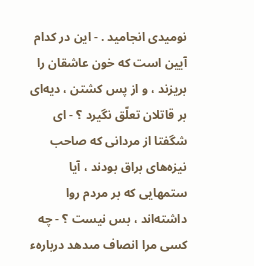نوميدى انجاميد . - اين در كدام آيين است كه خون عاشقان را بريزند ، و از پس كشتن ، ديه‌اى بر قاتلان تعلّق نگيرد ؟ - اى شگفتا از مردانى كه صاحب نيزه‌هاى براق بودند ، آيا ستمهايى كه بر مردم روا داشته‌اند ، بس نيست ؟ - چه كسى مرا انصاف مىدهد دربارهء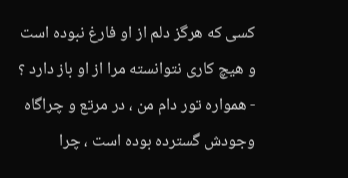كسى كه هرگز دلم از او فارغ نبوده است و هيچ كارى نتوانسته مرا از او باز دارد ؟ - همواره تور دام من ، در مرتع و چراگاه وجودش گسترده بوده است ، چرا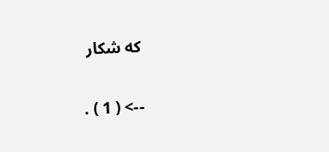كه شكار

--> ( 1 ) .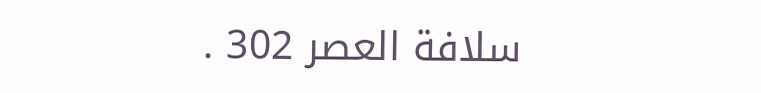سلافة العصر 302 .